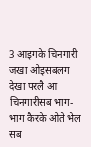3 आइगके चिनगारी जखा ओइसबलग देखा परलै आ चिनगारीसब भाग-भाग कैरके ओते भेल सब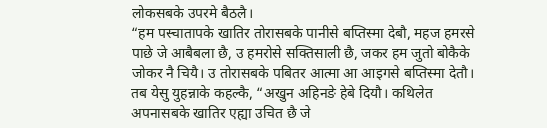लोकसबके उपरमे बैठलै।
“हम पस्चातापके खातिर तोरासबके पानीसे बप्तिस्मा देबौ, महज हमरसे पाछे जे आबैबला छै, उ हमरोसे सक्तिसाली छै, जकर हम जुतो बोकैके जोकर नै चियै। उ तोरासबके पबितर आत्मा आ आइगसे बप्तिस्मा देतौ।
तब येसु युहन्नाके कहल्कै, “अखुन अहिनङे हेबे दियौ। कथिलेत अपनासबके खातिर एह्या उचित छै जे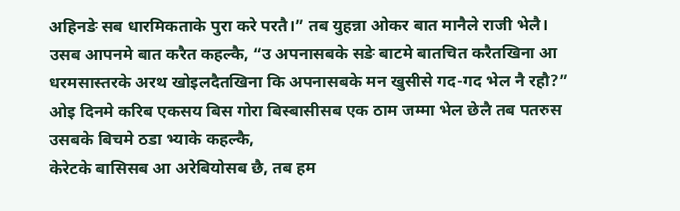अहिनङे सब धारमिकताके पुरा करे परतै।” तब युहन्ना ओकर बात मानैले राजी भेलै।
उसब आपनमे बात करैत कहल्कै, “उ अपनासबके सङे बाटमे बातचित करैतखिना आ धरमसास्तरके अरथ खोइलदैतखिना कि अपनासबके मन खुसीसे गद-गद भेल नै रहौ?”
ओइ दिनमे करिब एकसय बिस गोरा बिस्बासीसब एक ठाम जम्मा भेल छेलै तब पतरुस उसबके बिचमे ठडा भ्याके कहल्कै,
केरेटके बासिसब आ अरेबियोसब छै, तब हम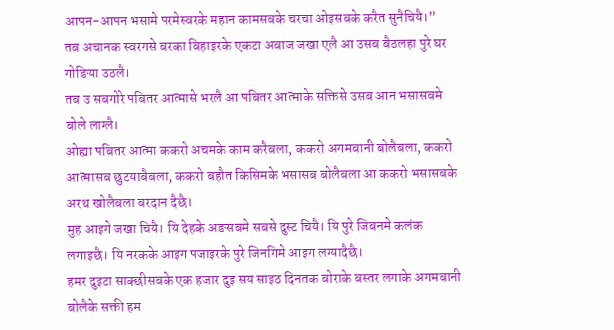आपन-आपन भसामे परमेस्वरके महान कामसबके चरचा ओइसबके करैत सुनैचियै।”
तब अचानक स्वरगसे बरका बिहाइरके एकटा अबाज जखा एलै आ उसब बैठलहा पुरे घर गोङिया उठलै।
तब उ सबगोरे पबितर आत्मासे भरलै आ पबितर आत्माके सक्तिसे उसब आन भसासबमे बोले लाग्लै।
ओह्या पबितर आत्मा ककरो अचमके काम करैबला, ककरो अगमबानी बोलैबला, ककरो आत्मासब छुटयाबैबला, ककरो बहौत किसिमके भसासब बोलैबला आ ककरो भसासबके अरथ खोलैबला बरदान दैछै।
मुह आइगे जखा चियै। यि देहके अङसबमे सबसे दुस्ट चियै। यि पुरे जिबनमे कलंक लगाइछै। यि नरकके आइग पजाइरके पुरे जिनगिमे आइग लग्यादैछै।
हमर दुइटा साक्छीसबके एक हजार दुइ सय साइठ दिनतक बोराके बस्तर लगाके अगमबानी बोलैके सक्ती हम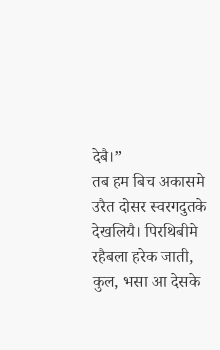देबै।”
तब हम बिच अकासमे उरैत दोसर स्वरगदुतके देखलियै। पिरथिबीमे रहैबला हरेक जाती, कुल, भसा आ देसके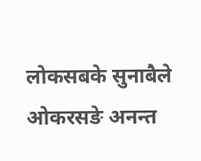लोकसबके सुनाबैले ओकरसङे अनन्त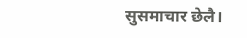सुसमाचार छेलै।